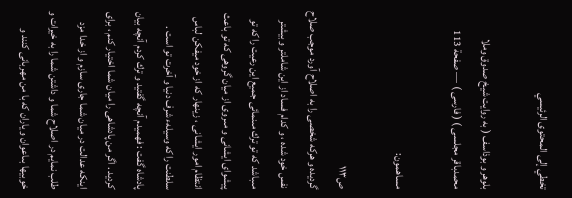تخطي إلى المحتوى الرئيسي

بلوهر و بوذاسف ( به روايت شيخ صدوق وملا محمدباقر مجلسى ) ( فارسى ) — صفحة 113

مساهمون:

ص١١٣
گرديده و هركه شخصى را به اصلاح آورد موجب صلاح نفس خود شده ، و كدام فساد از اين شاملتر و بيشتر مىباشد كه تو ترك مىنمائى جميع اين رعيت را كه تو پيشواى ايشانى و مىروى از ميان گروهى كه تو باعث انتظام امور ايشانى ، زينهار كه از خود ميفكن لباس سلطنت را كه وسيلهء شرف دنيا و آخرت تو است . پادشاه گفت : فهميدم آنچه گفتيد و ترك كردم آنچه بيان كرديد . اگر من پادشاهى را ميان شما اختيار كنم ، براى اينكه عدالت در ميان شما جارى سازم و از خدا مزد طلب نمايم در اصلاح شما و داشتن شما را به خيرات و خوبيها بىاعوان و ياران كه با من مهربانى كنند و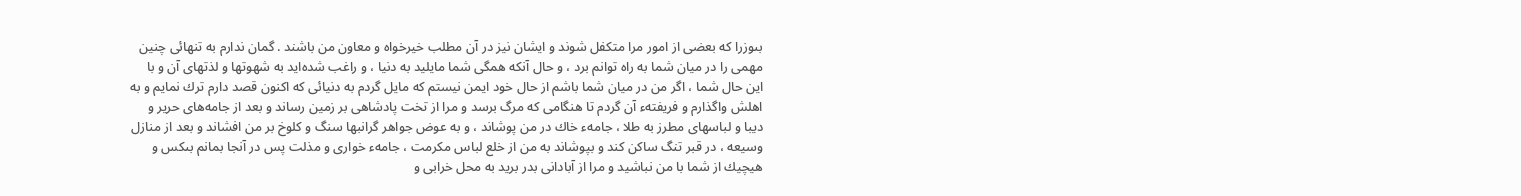بىوزرا كه بعضى از امور مرا متكفل شوند و ايشان نيز در آن مطلب خيرخواه و معاون من باشند . گمان ندارم به تنهائى چنين مهمى را در ميان شما به راه توانم برد ، و حال آنكه همگى شما مايليد به دنيا ، و راغب شده‌ايد به شهوتها و لذتهاى آن و با اين حال شما ، اگر من در ميان شما باشم از حال خود ايمن نيستم كه مايل گردم به دنيائى كه اكنون قصد دارم ترك نمايم و به اهلش واگذارم و فريفتهء آن گردم تا هنگامى كه مرگ برسد و مرا از تخت پادشاهى بر زمين رساند و بعد از جامه‌هاى حرير و ديبا و لباسهاى مطرز به طلا ، جامهء خاك در من پوشاند ، و به عوض جواهر گرانبها سنگ و كلوخ بر من افشاند و بعد از منازل وسيعه ، در قبر تنگ ساكن كند و بپوشاند به من از خلع لباس مكرمت ، جامهء خوارى و مذلت پس در آنجا بمانم بىكس و هيچيك از شما با من نباشيد و مرا از آبادانى بدر بريد به محل خرابى و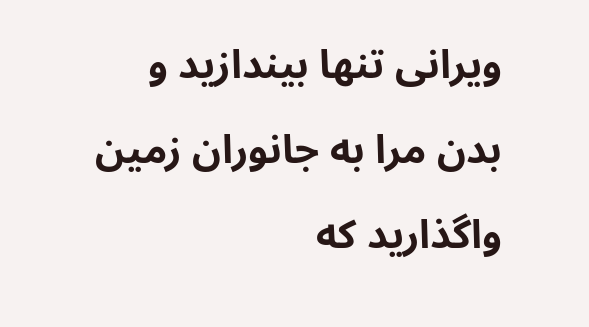ويرانى تنها بيندازيد و بدن مرا به جانوران زمين واگذاريد كه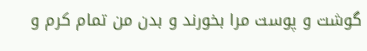گوشت و پوست مرا بخورند و بدن من تمام كرم و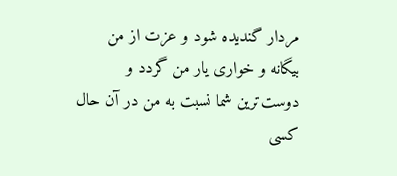مردار گنديده شود و عزت از من بيگانه و خوارى يار من گردد و دوست‌ترين شما نسبت به من در آن حال كسى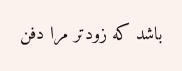باشد كه زودتر مرا دفن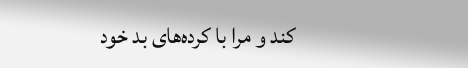كند و مرا با كرده‌هاى بد خود